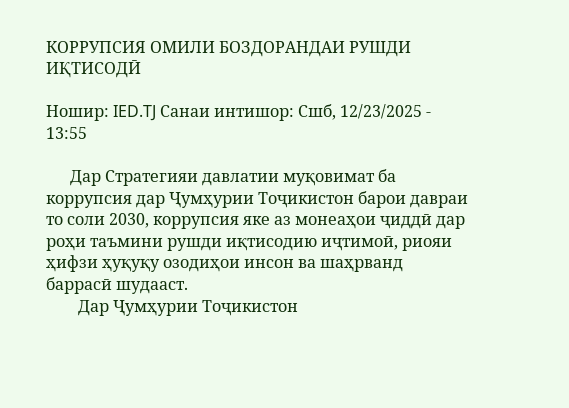КОРРУПСИЯ ОМИЛИ БОЗДОРАНДАИ РУШДИ ИҚТИСОДӢ

Ношир: IED.TJ Санаи интишор: Сшб, 12/23/2025 - 13:55

      Дар Стратегияи давлатии муқовимат ба коррупсия дар Ҷумҳурии Тоҷикистон барои давраи то соли 2030, коррупсия яке аз монеаҳои ҷиддӣ дар роҳи таъмини рушди иқтисодию иҷтимоӣ, риояи ҳифзи ҳуқуқу озодиҳои инсон ва шаҳрванд баррасӣ шудааст.
        Дар Ҷумҳурии Тоҷикистон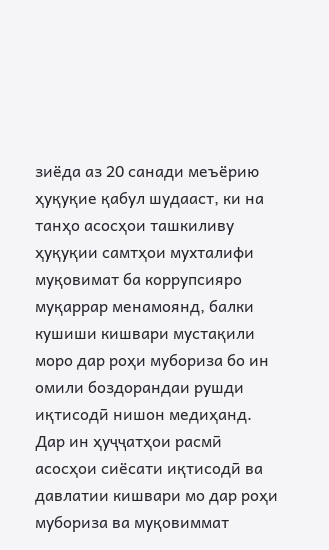зиёда аз 20 санади меъёрию ҳуқуқие қабул шудааст, ки на танҳо асосҳои ташкиливу ҳуқуқии самтҳои мухталифи муқовимат ба коррупсияро муқаррар менамоянд, балки кушиши кишвари мустақили моро дар роҳи мубориза бо ин омили боздорандаи рушди иқтисодӣ нишон медиҳанд. Дар ин ҳуҷҷатҳои расмӣ асосҳои сиёсати иқтисодӣ ва давлатии кишвари мо дар роҳи мубориза ва муқовиммат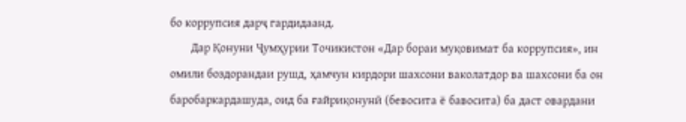бо коррупсия дарҷ гардидаанд.
       Дар Қонуни Ҷумҳурии Точикистон «Дар бораи муқовимат ба коррупсия», ин омили боздорандаи рушд, ҳамчун кирдори шахсони ваколатдор ва шахсони ба он баробаркардашуда, оид ба ғайриқонунӣ (бевосита ё бавосита) ба даст овардани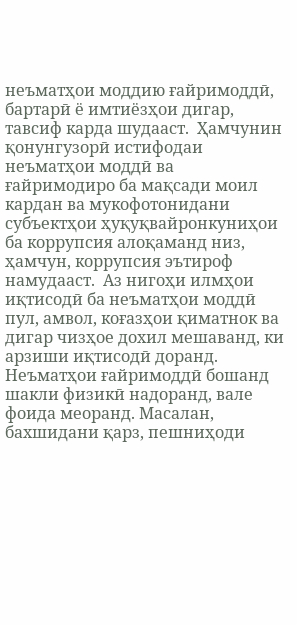неъматҳои моддию ғайримоддӣ, бартарӣ ё имтиёзҳои дигар, тавсиф карда шудааст.  Ҳамчунин қонунгузорӣ истифодаи неъматҳои моддӣ ва ғайримодиро ба мақсади моил кардан ва мукофотонидани субъектҳои ҳуқуқвайронкуниҳои ба коррупсия алоқаманд низ, ҳамчун, коррупсия эътироф намудааст.  Аз нигоҳи илмҳои иқтисодӣ ба неъматҳои моддӣ пул, амвол, коғазҳои қиматнок ва дигар чизҳое дохил мешаванд, ки арзиши иқтисодӣ доранд. Неъматҳои ғайримоддӣ бошанд шакли физикӣ надоранд, вале фоида меоранд. Масалан, бахшидани қарз, пешниҳоди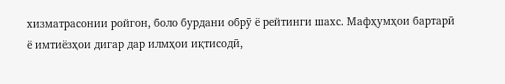хизматрасонии ройгон, боло бурдани обрӯ ё рейтинги шахс. Мафҳумҳои бартарӣ ё имтиёзҳои дигар дар илмҳои иқтисодӣ,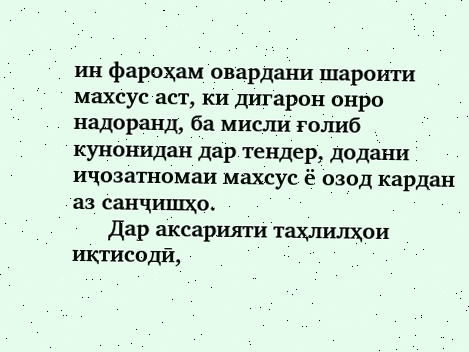ин фароҳам овардани шароити махсус аст, ки дигарон онро надоранд, ба мисли ғолиб кунонидан дар тендер, додани иҷозатномаи махсус ё озод кардан аз санҷишҳо.
      Дар аксарияти таҳлилҳои иқтисодӣ,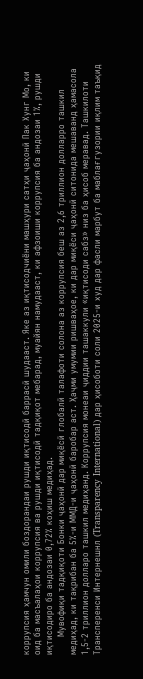коррупсия ҳамчун омили боздорандаи рушди иқтисодӣ баррасӣ шудааст. Яке аз иқтисодчиёни машҳури сатҳи ҷаҳонӣ Пак Хунг Мо, ки оид ба масъалаҳои коррупсия ва рушди иқтисодӣ тадқиқот мебарад, муайян намудааст, ки афзоиши коррупсия ба андозаи 1%, рушди иқтисодиро ба андозаи 0,72% коҳиш медиҳад.
      Мувофиқи тадқиқоти Бонки ҷаҳонӣ дар миқёсӣ глобалӣ талафоти солона аз коррупсия беш аз 2,6 триллион долларро ташкил медиҳад, ки тақрибан ба 5%-и ММД-и ҷаҳонӣ баробар аст. Ҳаҷми умумии ришваҳое, ки дар миқёси ҷаҳонӣ ситонида мешаванд ҳамасола 1,5-2 триллион долларо ташкил медиҳанд. Коррупсия монеаи ҷиддии ташаккули «иқтисоди сабз» низ ба ҳисоб меравад. Ташкилоти Трансперенси Интернешнл (Transparency International) дар ҳисоботи соли 2025-и худ дар фасли марбут ба маблағгузории иқлим таъқид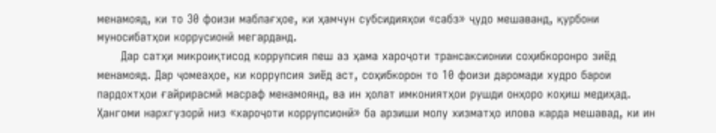менамояд, ки то 30 фоизи маблағҳое, ки ҳамчун субсидияҳои «сабз» ҷудо мешаванд, қурбони муносибатҳои коррусионӣ мегарданд.
      Дар сатҳи микроиқтисод коррупсия пеш аз ҳама хароҷоти трансаксионии соҳибкоронро зиёд менамояд. Дар ҷомеаҳое, ки коррупсия зиёд аст, соҳибкорон то 10 фоизи даромади худро барои пардохтҳои ғайрирасмӣ масраф менамоянд, ва ин ҳолат имкониятҳои рушди онҳоро коҳиш медиҳад. Ҳангоми нархгузорӣ низ «хароҷоти коррупсионӣ» ба арзиши молу хизматҳо илова карда мешавад, ки ин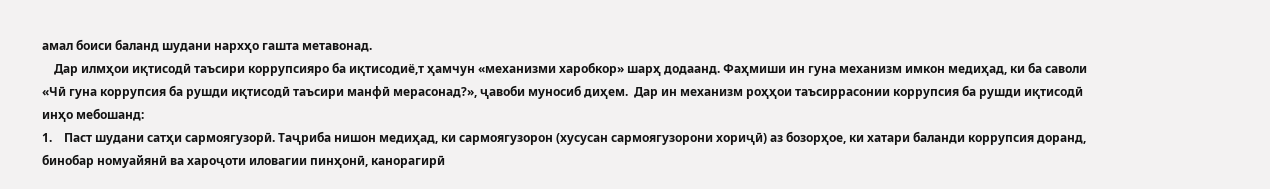амал боиси баланд шудани нархҳо гашта метавонад.
    Дар илмҳои иқтисодӣ таъсири коррупсияро ба иқтисодиё,т ҳамчун «механизми харобкор» шарҳ додаанд. Фаҳмиши ин гуна механизм имкон медиҳад, ки ба саволи «Чӣ гуна коррупсия ба рушди иқтисодӣ таъсири манфӣ мерасонад?», ҷавоби муносиб диҳем.  Дар ин механизм роҳҳои таъсиррасонии коррупсия ба рушди иқтисодӣ инҳо мебошанд:
1.    Паст шудани сатҳи сармоягузорӣ. Таҷриба нишон медиҳад, ки сармоягузорон (хусусан сармоягузорони хориҷӣ) аз бозорҳое, ки хатари баланди коррупсия доранд, бинобар номуайянӣ ва хароҷоти иловагии пинҳонӣ, канорагирӣ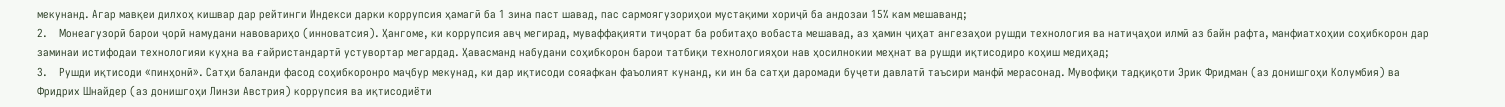мекунанд. Агар мавқеи дилхоҳ кишвар дар рейтинги Индекси дарки коррупсия ҳамагӣ ба 1 зина паст шавад, пас сармоягузориҳои мустақими хориҷӣ ба андозаи 15% кам мешаванд;
2.    Монеагузорӣ барои ҷорӣ намудани навовариҳо (инноватсия). Ҳангоме, ки коррупсия авҷ мегирад, муваффақияти тиҷорат ба робитаҳо вобаста мешавад, аз ҳамин ҷиҳат ангезаҳои рушди технология ва натиҷаҳои илмӣ аз байн рафта, манфиатхоҳии соҳибкорон дар заминаи истифодаи технологияи куҳна ва ғайристандартӣ устувортар мегардад. Ҳавасманд набудани соҳибкорон барои татбиқи технологияҳои нав ҳосилнокии меҳнат ва рушди иқтисодиро коҳиш медиҳад;
3.    Рушди иқтисоди «пинҳонӣ». Сатҳи баланди фасод соҳибкоронро маҷбур мекунад, ки дар иқтисоди сояафкан фаъолият кунанд, ки ин ба сатҳи даромади буҷети давлатӣ таъсири манфӣ мерасонад. Мувофиқи тадқиқоти Эрик Фридман (аз донишгоҳи Колумбия) ва Фридрих Шнайдер (аз донишгоҳи Линзи Австрия) коррупсия ва иқтисодиёти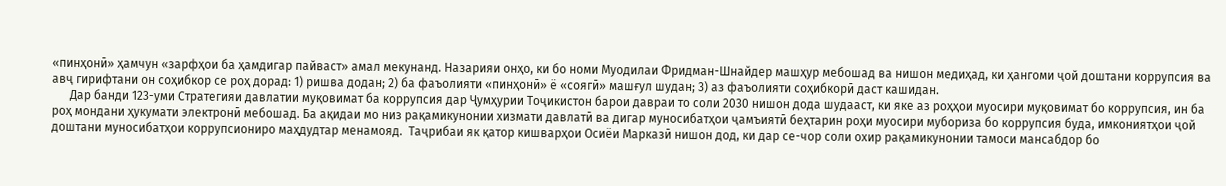«пинҳонӣ» ҳамчун «зарфҳои ба ҳамдигар пайваст» амал мекунанд. Назарияи онҳо, ки бо номи Муодилаи Фридман-Шнайдер машҳур мебошад ва нишон медиҳад, ки ҳангоми ҷой доштани коррупсия ва авҷ гирифтани он соҳибкор се роҳ дорад: 1) ришва додан; 2) ба фаъолияти «пинҳонӣ» ё «соягӣ» машғул шудан; 3) аз фаъолияти соҳибкорӣ даст кашидан.
      Дар банди 123-уми Стратегияи давлатии муқовимат ба коррупсия дар Ҷумҳурии Тоҷикистон барои давраи то соли 2030 нишон дода шудааст, ки яке аз роҳҳои муосири муқовимат бо коррупсия, ин ба роҳ мондани ҳукумати электронӣ мебошад. Ба ақидаи мо низ рақамикунонии хизмати давлатӣ ва дигар муносибатҳои ҷамъиятӣ беҳтарин роҳи муосири мубориза бо коррупсия буда, имкониятҳои ҷой доштани муносибатҳои коррупсиониро маҳдудтар менамояд.  Таҷрибаи як қатор кишварҳои Осиёи Марказӣ нишон дод, ки дар се-чор соли охир рақамикунонии тамоси мансабдор бо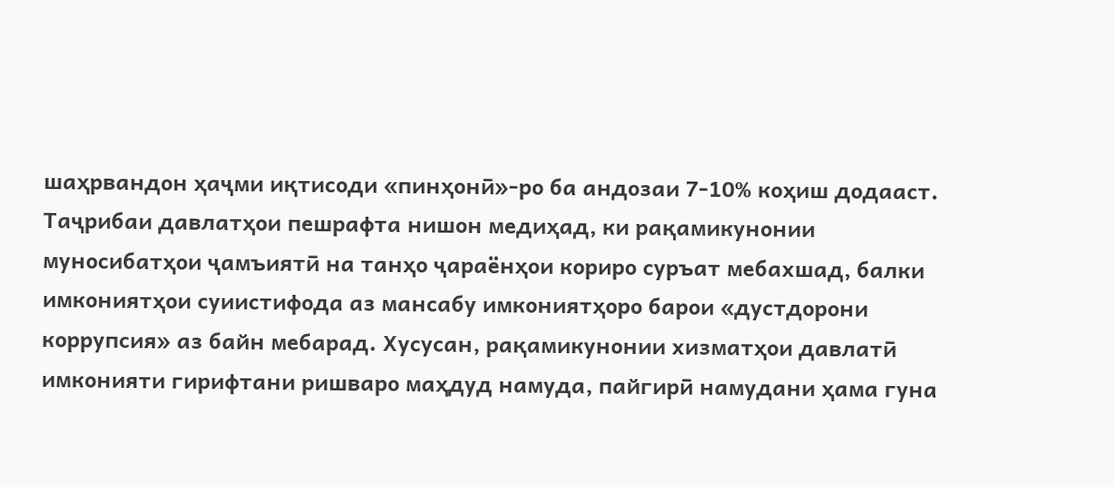шаҳрвандон ҳаҷми иқтисоди «пинҳонӣ»-ро ба андозаи 7-10% коҳиш додааст. Таҷрибаи давлатҳои пешрафта нишон медиҳад, ки рақамикунонии муносибатҳои ҷамъиятӣ на танҳо ҷараёнҳои кориро суръат мебахшад, балки имкониятҳои суиистифода аз мансабу имкониятҳоро барои «дустдорони коррупсия» аз байн мебарад. Хусусан, рақамикунонии хизматҳои давлатӣ имконияти гирифтани ришваро маҳдуд намуда, пайгирӣ намудани ҳама гуна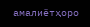амалиётҳоро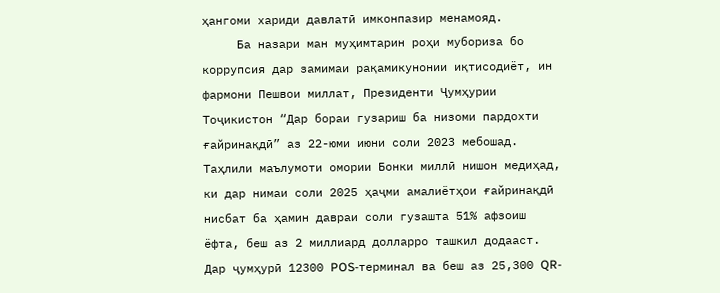ҳангоми хариди давлатӣ имконпазир менамояд.
     Ба назари ман муҳимтарин роҳи мубориза бо коррупсия дар замимаи рақамикунонии иқтисодиёт, ин фармони Пешвои миллат, Президенти Ҷумҳурии Тоҷикистон “Дар бораи гузариш ба низоми пардохти ғайринақдӣ” аз 22-юми июни соли 2023 мебошад. Таҳлили маълумоти омории Бонки миллӣ нишон медиҳад, ки дар нимаи соли 2025 ҳаҷми амалиётҳои ғайринақдӣ нисбат ба ҳамин давраи соли гузашта 51% афзоиш ёфта, беш аз 2 миллиард долларро ташкил додааст.  Дар ҷумҳурӣ 12300 POS-терминал ва беш аз 25,300 QR-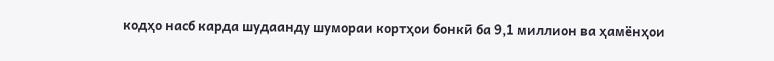кодҳо насб карда шудаанду шумораи кортҳои бонкӣ ба 9,1 миллион ва ҳамёнҳои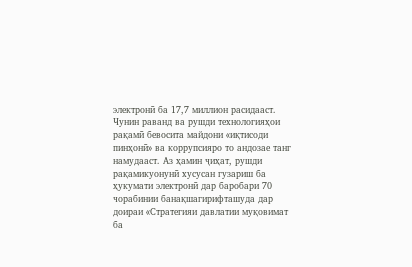электронӣ ба 17,7 миллион расидааст.  Чунин раванд ва рушди технологияҳои рақамӣ бевосита майдони «иқтисоди пинҳонӣ» ва коррупсияро то андозае танг намудааст. Аз ҳамин ҷиҳат, рушди рақамикуонунӣ хусусан гузариш ба ҳукумати электронӣ дар баробари 70 чорабинии банақшагирифташуда дар доираи «Стратегияи давлатии муқовимат ба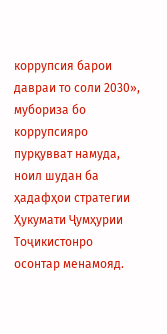коррупсия барои давраи то соли 2030», мубориза бо коррупсияро пурқувват намуда, ноил шудан ба ҳадафҳои стратегии Ҳукумати Ҷумҳурии Тоҷикистонро осонтар менамояд.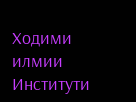Ходими илмии Институти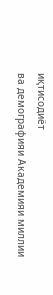иқтисодиёт
ва демографияи Академияи миллии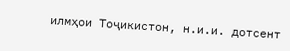илмҳои Тоҷикистон, н.и.и. дотсент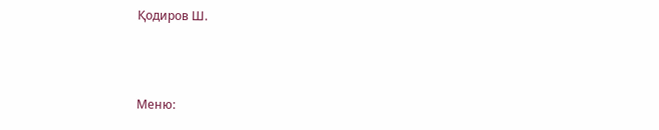Қодиров Ш.



Меню: